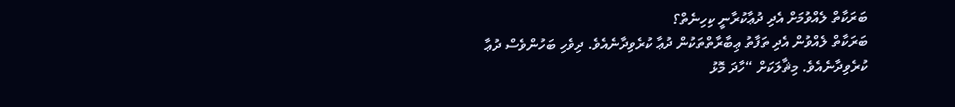ބަރަކާތް ލެއްވުމަށް އެދި ދުޢާކުރާނީ ކިހިނެތް؟
ބަރަކާތް ލެއްވުން އެދި ތަފާތު ޢިބާރާތްތަކުން ދުޢާ ކުރެވިދާނެއެވެ. ދިވެހި ބަހުންވެސް ދުޢާ ކުރެވިދާނެއެވެ. މިޘާލަކަށް “ހާދަ މޮޅު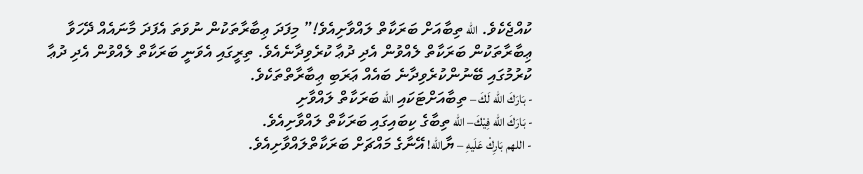ކުއްޖެކެވެ. الله ތިބާއަށް ބަރަކާތް ލައްވާށިއެވެ!” މިފަދަ ޢިބާރާތަކުން ނުވަތަ އެފަދަ މާނައެއް ދޭހަވާ ޢިބާރާތަކުން ބަރަކާތް ލެއްވުން އެދި ދުޢާ ކުރެވިދާނެއެވެ. ތިރީގައި އެވަނީ ބަރަކާތް ލެއްވުން އެދި ދުޢާ ކުރުމުގައި ބޭނުންކުރެވިދާނެ ބައެއް ޢަރަބި ޢިބާރާތްތަކެވެ.
- بَارَكَ الله لَكَ – ތިބާއަށްޓަކައި الله ބަރަކާތް ލައްވާށި
- بَارَكَ الله فِيْكَ– الله ތިބާގެ ކިބައިގައި ބަރަކާތް ލައްވާށިއެވެ.
- اللهم بَارِكْ عَلَيهِ – ޔާالله! އޭނާގެ މައްޗަށް ބަރަކާތްލައްވާށިއެވެ.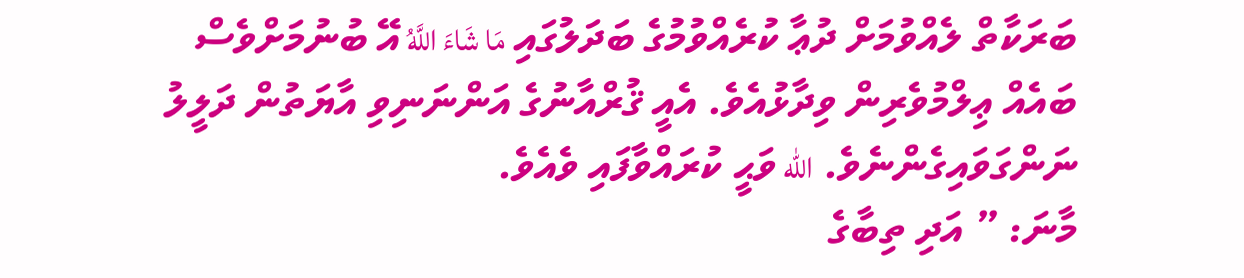ބަރަކާތް ލެއްވުމަށް ދުޢާ ކުރެއްވުމުގެ ބަދަލުގައި مَا شَاءَ اللَّهُ އޭ ބުނުމަށްވެސް ބައެއް ޢިލްމުވެރިން ވިދާޅުއެވެ. އެއީ ޤުރްއާނުގެ އަންނަނިވި އާޔަތުން ދަލީލު ނަންގަވައިގެންނެވެ. الله ވަޙީ ކުރައްވާފައި ވެއެވެ.
މާނަ: ” އަދި ތިބާގެ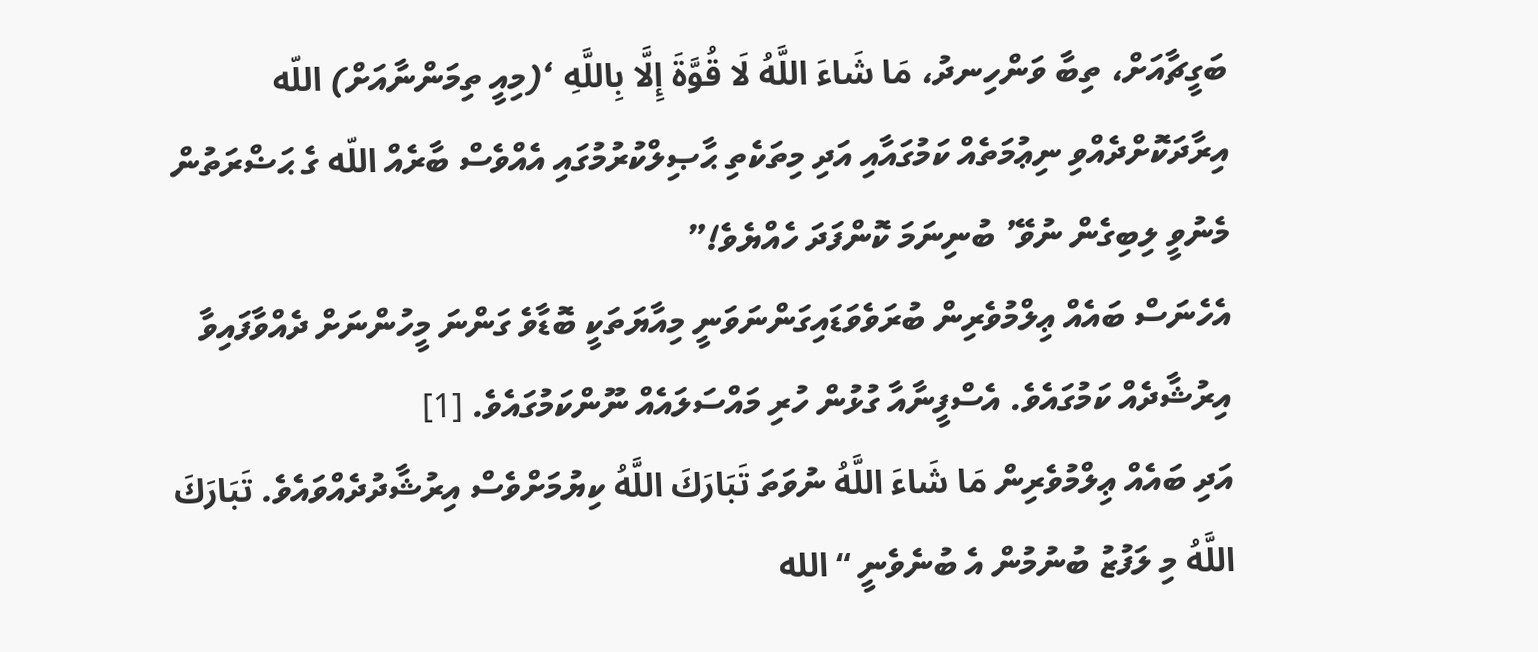ބަގީޗާއަށް، ތިބާ ވަންހިނދު، مَا شَاءَ اللَّهُ لَا قُوَّةَ إِلَّا بِاللَّهِ ‘(މިއީ ތިމަންނާއަށް) اللّه އިރާދަކޮށްދެއްވި ނިޢުމަތެއް ކަމުގައާއި އަދި މިތަކެތި ޙާޞިލްކުރުމުގައި އެއްވެސް ބާރެއް اللّه ގެ ޙަޟްރަތުން މެނުވީ ލިބިގެން ނުވޭ’ ބުނިނަމަ ކޮންފަދަ ހެއްޔެވެ!”
އެހެނަސް ބައެއް ޢިލްމުވެރިން ބުރަވެވަޑައިގަންނަވަނީ މިއާޔަތަކީ ބޮޑާވެ ގަންނަ މީހުންނަށް ދެއްވާފައިވާ އިރުޝާދެއް ކަމުގައެވެ. އެސްފީނާއާ ގުޅުން ހުރި މައްސަލައެއް ނޫންކަމުގައެވެ. [1]
އަދި ބައެއް ޢިލްމުވެރިން مَا شَاءَ اللَّهُ ނުވަތަ تَبَارَكَ اللَّهُ ކިޔުމަށްވެސް އިރުޝާދުދެއްވައެވެ. تَبَارَكَ اللَّهُ މި ލަފުޒު ބުނުމުން އެ ބުނެވެނީ “الله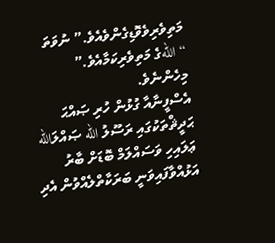މަތިވެރިވެވޮޑިގެންވެއެވެ.” ނުވަތަ “اللهގެ މަތިވެރިކަމާއެވެ.” މިހެންނެވެ.
އެސްފީނާއާ ގުޅުން ހުރި ޞައްޙަ ޙަދީޘްތަކުގައި ރަސޫލު الله ޞައްލަالله ޢަލައިހި ވަސައްލަމް ބޮޑަށް ބާރު އަޅުއްވާފައިވަނީ ބަރަކާތްލެއްވުން އެދި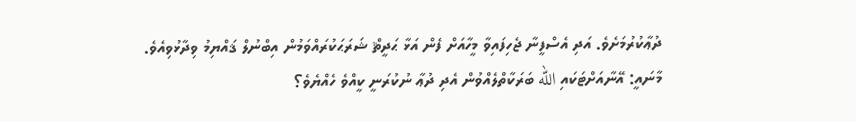ދުޢާކުރުމަށެވެ. އަދި އެސްފީނާ ޖެހިފައިވާ މީހާއަށް ފެން އަޅާ ޙަދީޘް ޝަރަޙަކުރައްވަމުން އިބްނުލް ޤައްޔިމު ވިދާޅުވިއެވެ.
މާނައީ: އޭނާއަށްޓަކައި الله ބަރަކާތްލެއްވުން އެދި ދުޢާ ނުކުރަނީ ކީއްވެ ހެއްޔެވެ؟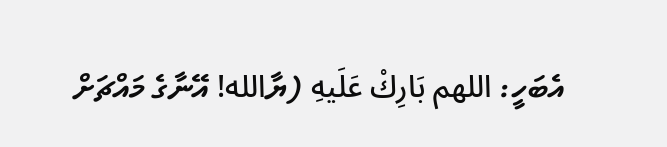އެބަހީ: اللهم بَارِكْ عَلَيهِ (ޔާالله! އޭނާގެ މައްޗަށް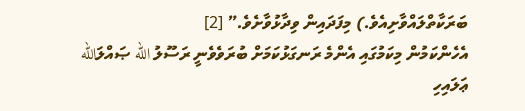ބަރަކާތްލައްވާށިއެވެ.) މިފަދައިން ވިދާޅުވާށެވެ.” [2]
އެހެންކަމުން މިކަމުގައި އެންމެ ރަނގަޅުކަމަށް ބުރަވެވެނީ ރަސޫލު الله ޞައްލަالله ޢަލައިހި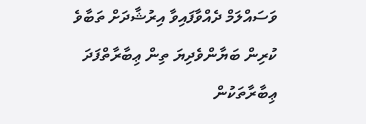ވަސައްލަމް ދެއްވާފައިވާ އިރުޝާދަށް ތަބާވެ ކުރިން ބަޔާންވެދިޔަ ތިން ޢިބާރާތްފަދަ ޢިބާރާތަކުން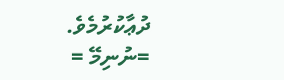ދުޢާކުރުމެވެ.
=ނުނިމޭ =